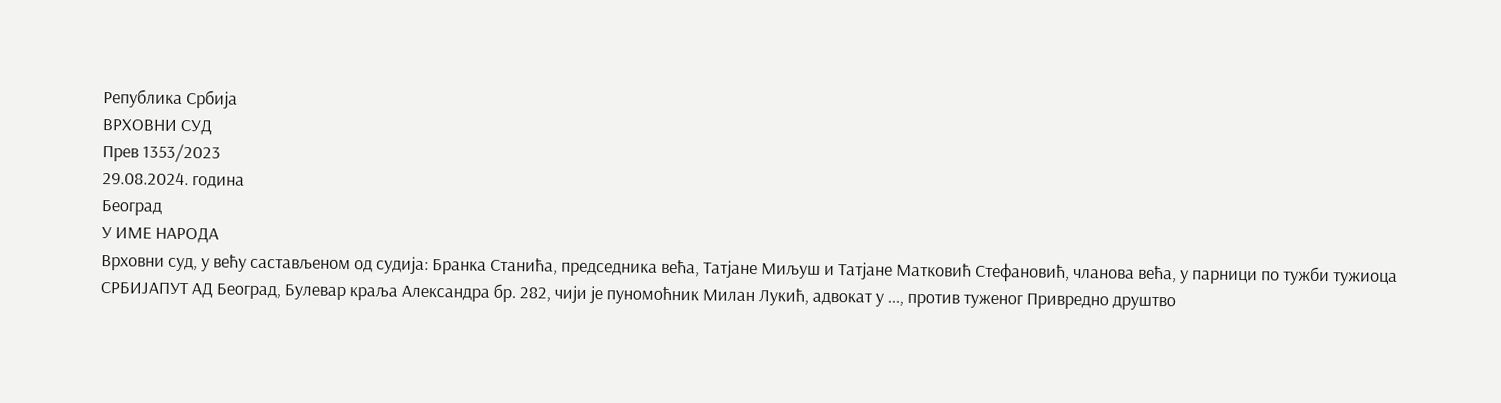Република Србија
ВРХОВНИ СУД
Прев 1353/2023
29.08.2024. година
Београд
У ИМЕ НАРОДА
Врховни суд, у већу састављеном од судија: Бранка Станића, председника већа, Татјане Миљуш и Татјане Матковић Стефановић, чланова већа, у парници по тужби тужиоца СРБИЈАПУТ АД Београд, Булевар краља Александра бр. 282, чији је пуномоћник Милан Лукић, адвокат у ..., против туженог Привредно друштво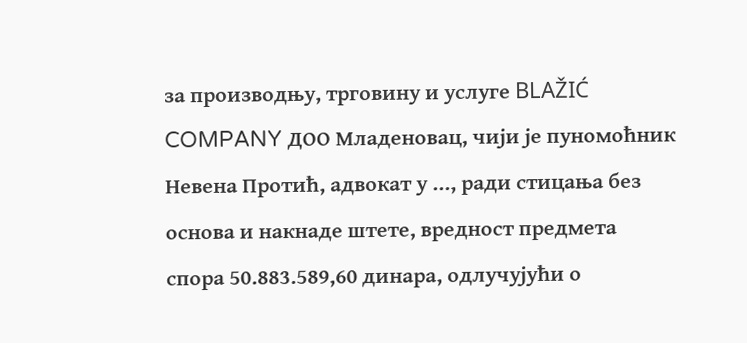за производњу, трговину и услуге BLAŽIĆ COMPANY ДОО Младеновац, чији је пуномоћник Невена Протић, адвокат у ..., ради стицања без основа и накнаде штете, вредност предмета спора 50.883.589,60 динара, одлучујући о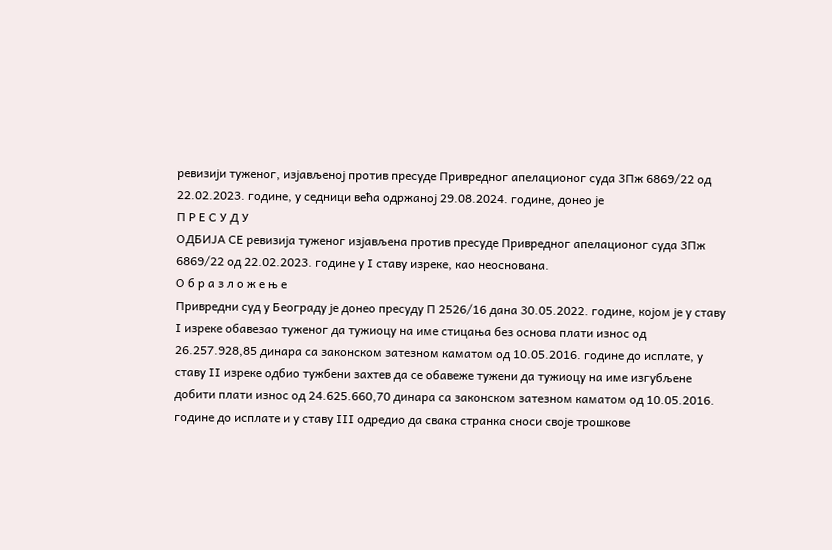ревизији туженог, изјављеној против пресуде Привредног апелационог суда 3Пж 6869/22 од 22.02.2023. године, у седници већа одржаној 29.08.2024. године, донео је
П Р Е С У Д У
ОДБИЈА СЕ ревизија туженог изјављена против пресуде Привредног апелационог суда 3Пж 6869/22 од 22.02.2023. године у I ставу изреке, као неоснована.
О б р а з л о ж е њ е
Привредни суд у Београду је донео пресуду П 2526/16 дана 30.05.2022. године, којом је у ставу I изреке обавезао туженог да тужиоцу на име стицања без основа плати износ од 26.257.928,85 динара са законском затезном каматом од 10.05.2016. године до исплате, у ставу II изреке одбио тужбени захтев да се обавеже тужени да тужиоцу на име изгубљене добити плати износ од 24.625.660,70 динара са законском затезном каматом од 10.05.2016. године до исплате и у ставу III одредио да свака странка сноси своје трошкове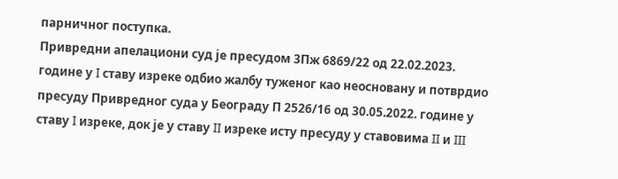парничног поступка.
Привредни апелациони суд је пресудом 3Пж 6869/22 од 22.02.2023. године у I ставу изреке одбио жалбу туженог као неосновану и потврдио пресуду Привредног суда у Београду П 2526/16 од 30.05.2022. године у ставу I изреке, док је у ставу II изреке исту пресуду у ставовима II и III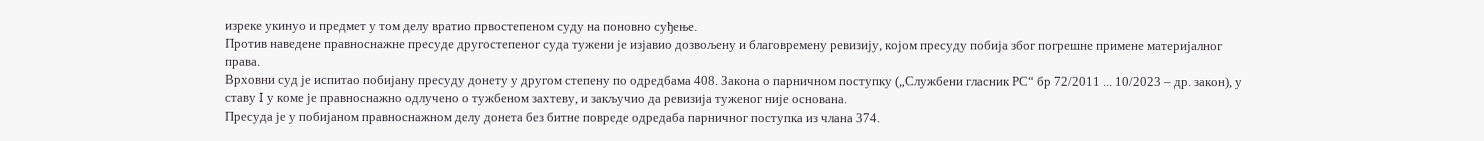изреке укинуo и предмет у том делу вратио првостепеном суду на поновно суђење.
Против наведене правноснажне пресуде другостепеног суда тужени је изјавио дозвољену и благовремену ревизију, којом пресуду побија због погрешне примене материјалног права.
Врховни суд је испитао побијану пресуду донету у другом степену по одредбама 408. Закона о парничном поступку („Службени гласник РС“ бр 72/2011 ... 10/2023 – др. закон), у ставу I у коме је правноснажно одлучено о тужбеном захтеву, и закључио да ревизија туженог није основана.
Пресуда је у побијаном правноснажном делу донета без битне повреде одредаба парничног поступка из члана 374.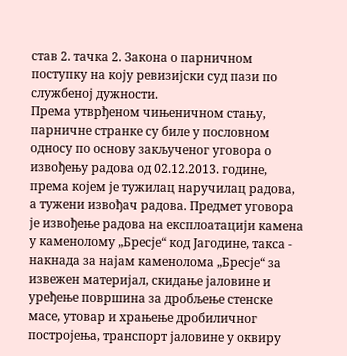став 2. тачка 2. Закона о парничном поступку на коју ревизијски суд пази по службеној дужности.
Према утврђеном чињеничном стању, парничне странке су биле у пословном односу по основу закљученог уговора о извођењу радова од 02.12.2013. године, према којем је тужилац наручилац радова, а тужени извођач радова. Предмет уговора је извођење радова на експлоатацији камена у каменолому „Бресје“ код Јагодине, такса - накнада за најам каменолома „Бресје“ за извежен материјал, скидање јаловине и уређење површина за дробљење стенске масе, утовар и храњење дробиличног постројења, транспорт јаловине у оквиру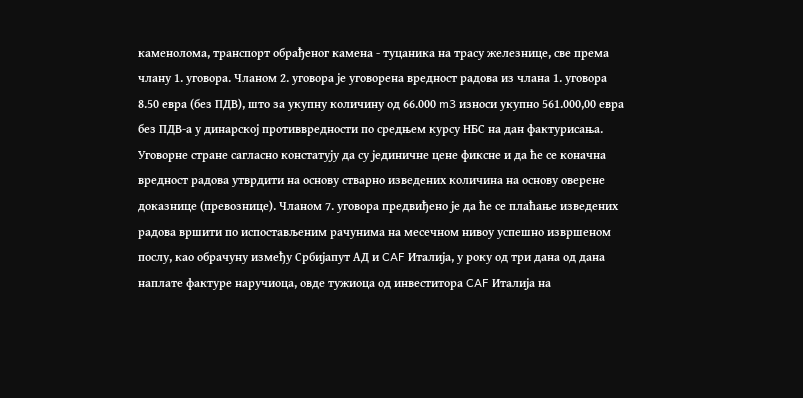каменолома, транспорт обрађеног камена - туцаника на трасу железнице, све према члану 1. уговора. Чланом 2. уговора је уговорена вредност радова из члана 1. уговора 8.50 евра (без ПДВ), што за укупну количину од 66.000 m3 износи укупно 561.000,00 евра без ПДВ-а у динарској противвредности по средњем курсу НБС на дан фактурисања. Уговорне стране сагласно констатују да су јединичне цене фиксне и да ће се коначна вредност радова утврдити на основу стварно изведених количина на основу оверене доказнице (превознице). Чланом 7. уговора предвиђено је да ће се плаћање изведених радова вршити по испостављеним рачунима на месечном нивоу успешно извршеном послу, као обрачуну између Србијапут АД и CAF Италија, у року од три дана од дана наплате фактуре наручиоца, овде тужиоца од инвеститора CAF Италија на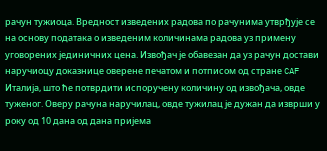рачун тужиоца. Вредност изведених радова по рачунима утврђује се на основу података о изведеним количинама радова уз примену уговорених јединичних цена. Извођач је обавезан да уз рачун достави наручиоцу доказнице оверене печатом и потписом од стране CAF Италија, што ће потврдити испоручену количину од извођача, овде туженог. Оверу рачуна наручилац, овде тужилац је дужан да изврши у року од 10 дана од дана пријема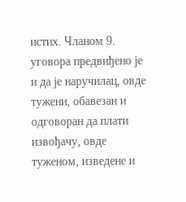истих. Чланом 9. уговора предвиђено је и да је наручилац, овде тужени, обавезан и одговоран да плати извођачу, овде туженом, изведене и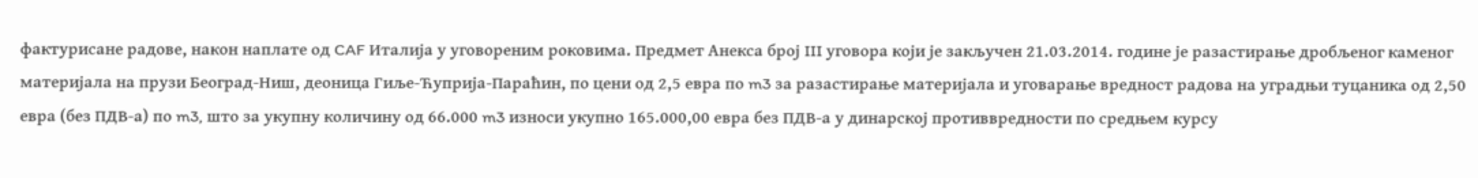фактурисане радове, након наплате од CAF Италија у уговореним роковима. Предмет Анекса број III уговора који је закључен 21.03.2014. године је разастирање дробљеног каменог материјала на прузи Београд-Ниш, деоница Гиље-Ћуприја-Параћин, по цени од 2,5 евра по m3 за разастирање материјала и уговарање вредност радова на уградњи туцаника од 2,50 евра (без ПДВ-а) по m3, што за укупну количину од 66.000 m3 износи укупно 165.000,00 евра без ПДВ-а у динарској противвредности по средњем курсу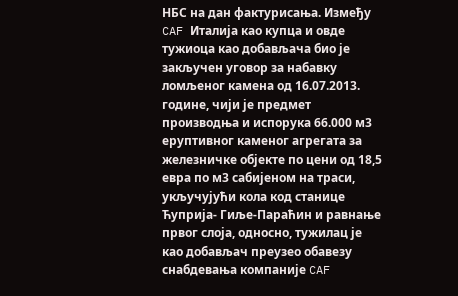НБС на дан фактурисања. Између CAF Италија као купца и овде тужиоца као добављача био је закључен уговор за набавку ломљеног камена од 16.07.2013. године, чији је предмет производња и испорука 66.000 м3 еруптивног каменог агрегата за железничке објекте по цени од 18,5 евра по м3 сабијеном на траси, укључујући кола код станице Ћуприја- Гиље-Параћин и равнање првог слоја, односно, тужилац је као добављач преузео обавезу снабдевања компаније CAF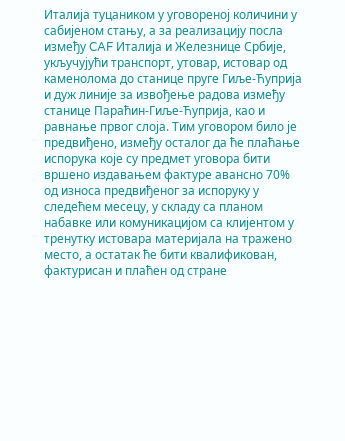Италија туцаником у уговореној количини у сабијеном стању, а за реализацију посла између CAF Италија и Железнице Србије, укључујући транспорт, утовар, истовар од каменолома до станице пруге Гиље-Ћуприја и дуж линије за извођење радова између станице Параћин-Гиље-Ћуприја, као и равнање првог слоја. Тим уговором било је предвиђено, између осталог да ће плаћање испорука које су предмет уговора бити вршено издавањем фактуре авансно 70% од износа предвиђеног за испоруку у следећем месецу, у складу са планом набавке или комуникацијом са клијентом у тренутку истовара материјала на тражено место, а остатак ће бити квалификован, фактурисан и плаћен од стране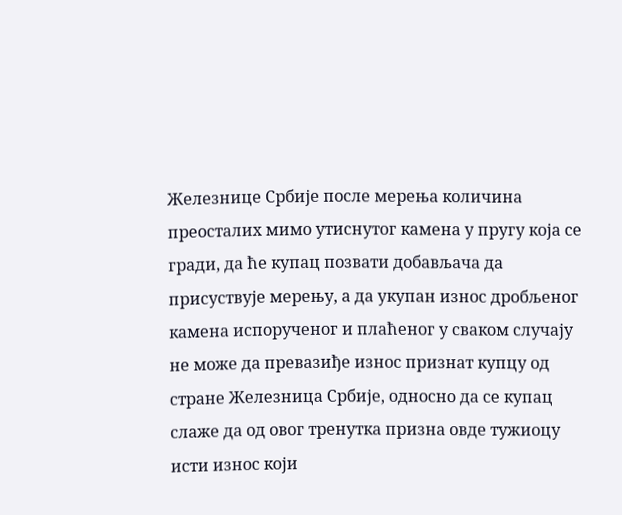Железнице Србије после мерења количина преосталих мимо утиснутог камена у пругу која се гради, да ће купац позвати добављача да присуствује мерењу, а да укупан износ дробљеног камена испорученог и плаћеног у сваком случају не може да превазиђе износ признат купцу од стране Железница Србије, односно да се купац слаже да од овог тренутка призна овде тужиоцу исти износ који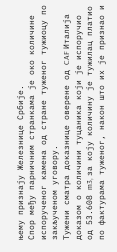њему признају Железнице Србије.
Спор међу парничним странкама је око количине испорученог камена од стране туженог тужиоцу по закљученом уговору.
Тужени сматра доказнице оверене од CAF Италија доказом о количини туцаника који је испоручио од 53.608 m3, за коју количину је тужилац платио по фактурама туженог, након што их је признао и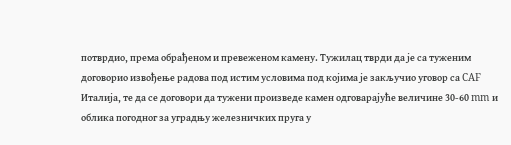потврдио, према обрађеном и превеженом камену. Тужилац тврди да је са туженим договорио извођење радова под истим условима под којима је закључио уговор са CAF Италија, те да се договори да тужени произведе камен одговарајуће величине 30-60 mm и облика погодног за уградњу железничких пруга у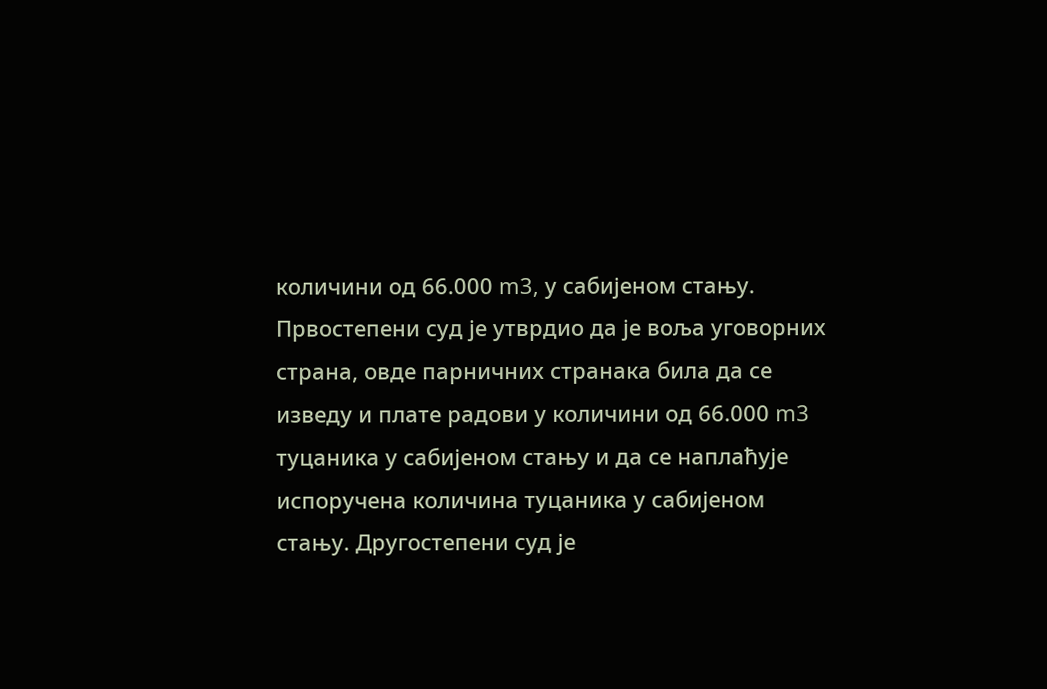количини од 66.000 m3, у сабијеном стању.
Првостепени суд је утврдио да је воља уговорних страна, овде парничних странака била да се изведу и плате радови у количини од 66.000 m3 туцаника у сабијеном стању и да се наплаћује испоручена количина туцаника у сабијеном стању. Другостепени суд је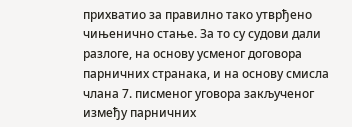прихватио за правилно тако утврђено чињенично стање. За то су судови дали разлоге, на основу усменог договора парничних странака, и на основу смисла члана 7. писменог уговора закљученог између парничних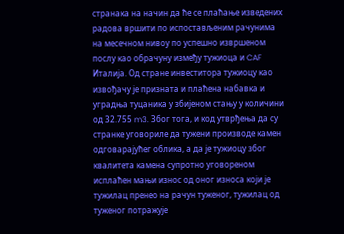странака на начин да ће се плаћање изведених радова вршити по испостављеним рачунима на месечном нивоу по успешно извршеном послу као обрачуну између тужиоца и CAF Италија. Од стране инвеститора тужиоцу као извођачу је призната и плаћена набавка и уградња туцаника у збијеном стању у количини од 32.755 m3. Због тога, и код утврђења да су странке уговориле да тужени производе камен одговарајућег облика, а да је тужиоцу због квалитета камена супротно уговореном исплаћен мањи износ од оног износа који је тужилац пренео на рачун туженог, тужилац од туженог потражује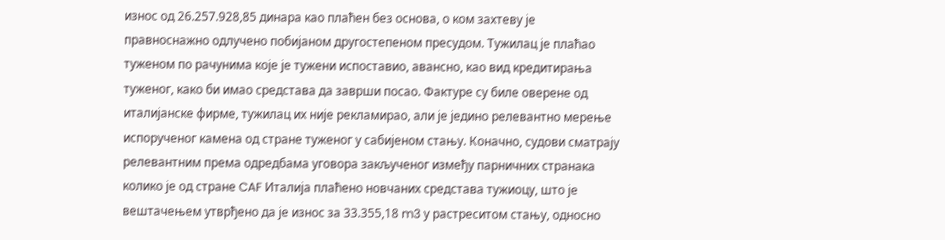износ од 26.257.928,85 динара као плаћен без основа, о ком захтеву је правноснажно одлучено побијаном другостепеном пресудом. Тужилац је плаћао туженом по рачунима које је тужени испоставио, авансно, као вид кредитирања туженог, како би имао средстава да заврши посао. Фактуре су биле оверене од италијанске фирме, тужилац их није рекламирао, али је једино релевантно мерење испорученог камена од стране туженог у сабијеном стању. Коначно, судови сматрају релевантним према одредбама уговора закљученог између парничних странака колико је од стране CAF Италија плаћено новчаних средстава тужиоцу, што је вештачењем утврђено да је износ за 33.355,18 m3 у растреситом стању, односно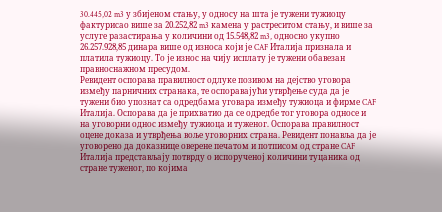30.445,02 m3 у збијеном стању, у односу на шта је тужени тужиоцу фактурисао више за 20.252,82 m3 камена у растреситом стању, и више за услуге разастирања у количини од 15.548,82 m3, односно укупно 26.257.928,85 динара више од износа који је CAF Италија признала и платила тужиоцу. То је износ на чију исплату је тужени обавезан правноснажном пресудом.
Ревидент оспорава правилност одлуке позивом на дејство уговора између парничних странака, те оспоравајући утврђење суда да је тужени био упознат са одредбама уговара између тужиоца и фирме CAF Италија. Oспорава да је прихватио да се одредбе тог уговора односе и на уговорни однос између тужиоца и туженог. Оспорава правилност оцене доказа и утврђења воље уговорних страна. Ревидент понавља да је уговорено да доказнице оверене печатом и потписом од стране CAF Италија представљају потврду о испорученој количини туцаника од стране туженог, по којима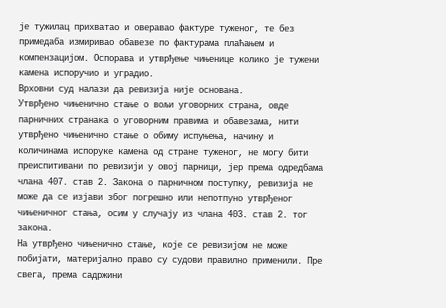је тужилац прихватао и оверавао фактуре туженог, те без примедаба измиривао обавезе по фактурама плаћањем и компензацијом. Оспорава и утврђење чињенице колико је тужени камена испоручио и уградио.
Врховни суд налази да ревизија није основана.
Утврђено чињенично стање о вољи уговорних страна, овде парничних странака о уговорним правима и обавезама, нити утврђено чињенично стање о обиму испуњења, начину и количинама испоруке камена од стране туженог, не могу бити преиспитивани по ревизији у овој парници, јер према одредбама члана 407. став 2. Закона о парничном поступку, ревизија не може да се изјави због погрешно или непотпуно утврђеног чињеничног стања, осим у случају из члана 403. став 2. тог закона.
На утврђено чињенично стање, које се ревизијом не може побијати, материјално право су судови правилно применили. Пре свега, према садржини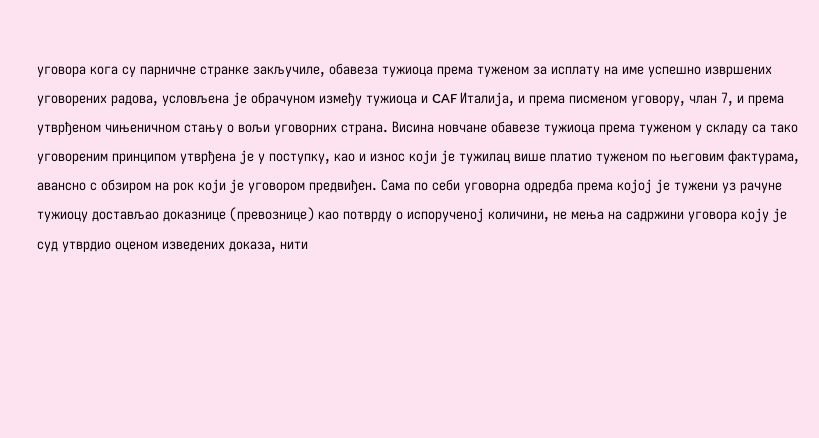уговора кога су парничне странке закључиле, обавеза тужиоца према туженом за исплату на име успешно извршених уговорених радова, условљена је обрачуном између тужиоца и CAF Италија, и према писменом уговору, члан 7, и према утврђеном чињеничном стању о вољи уговорних страна. Висина новчане обавезе тужиоца према туженом у складу са тако уговореним принципом утврђена је у поступку, као и износ који је тужилац више платио туженом по његовим фактурама, авансно с обзиром на рок који је уговором предвиђен. Сама по себи уговорна одредба према којој је тужени уз рачуне тужиоцу достављао доказнице (превознице) као потврду о испорученој количини, не мења на садржини уговора коју је суд утврдио оценом изведених доказа, нити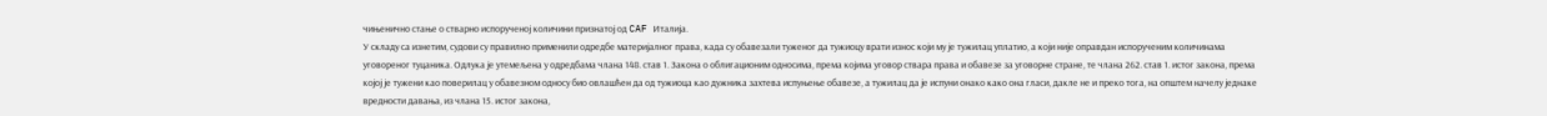чињенично стање о стварно испорученој количини признатој од CAF Италија.
У складу са изнетим, судови су правилно применили одредбе материјалног права, када су обавезали туженог да тужиоцу врати износ који му је тужилац уплатио, а који није оправдан испорученим количинама уговореног туцаника. Одлука је утемељена у одредбама члана 148. став 1. Закона о облигационим односима, према којима уговор ствара права и обавезе за уговорне стране, те члана 262. став 1. истог закона, према којој је тужени као поверилац у обавезном односу био овлашћен да од тужиоца као дужника захтева испуњење обавезе, а тужилац да је испуни онако како она гласи, дакле не и преко тога, на општем начелу једнаке вредности давања, из члана 15. истог закона,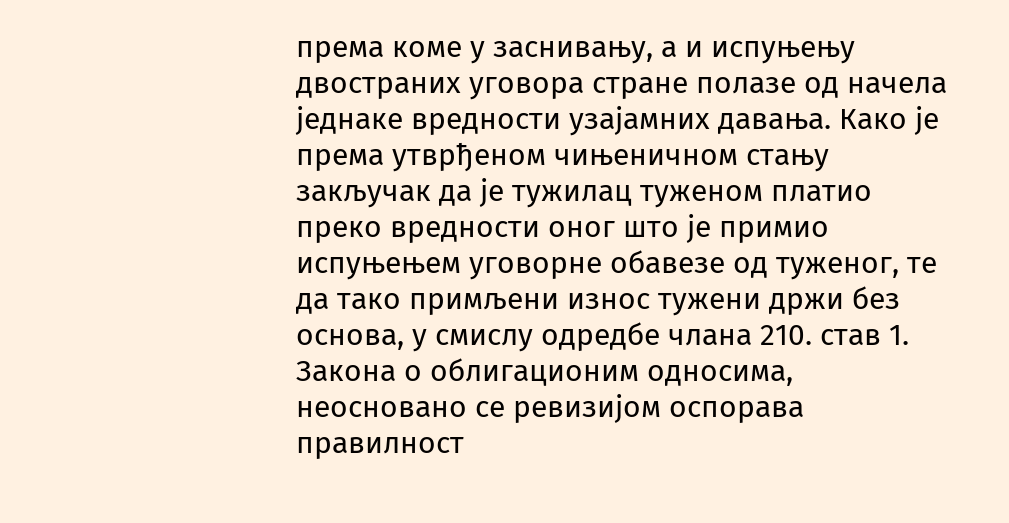према коме у заснивању, а и испуњењу двостраних уговора стране полазе од начела једнаке вредности узајамних давања. Како је према утврђеном чињеничном стању закључак да је тужилац туженом платио преко вредности оног што је примио испуњењем уговорне обавезе од туженог, те да тако примљени износ тужени држи без основа, у смислу одредбе члана 210. став 1. Закона о облигационим односима, неосновано се ревизијом оспорава правилност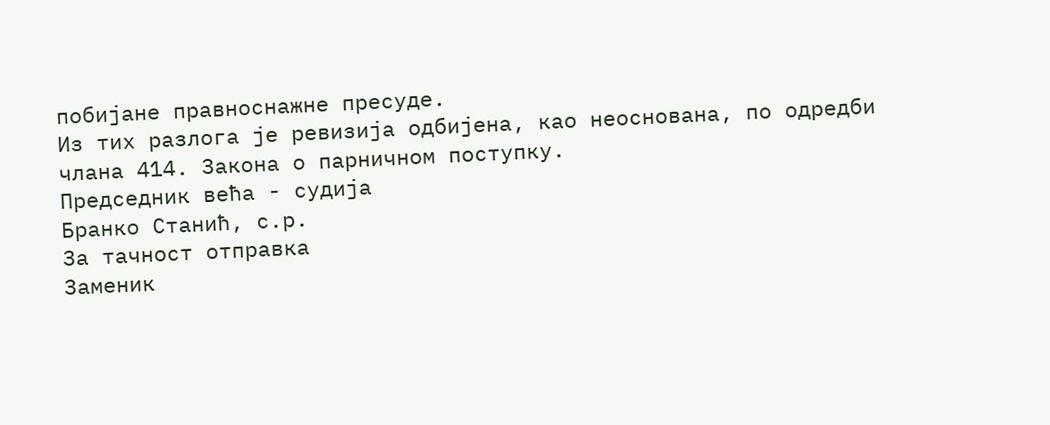побијане правноснажне пресуде.
Из тих разлога је ревизија одбијена, као неоснована, по одредби члана 414. Закона о парничном поступку.
Председник већа - судија
Бранко Станић, с.р.
За тачност отправка
Заменик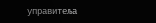управитеља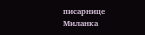писарнице
Миланка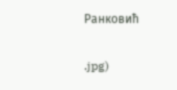Ранковић

.jpg)